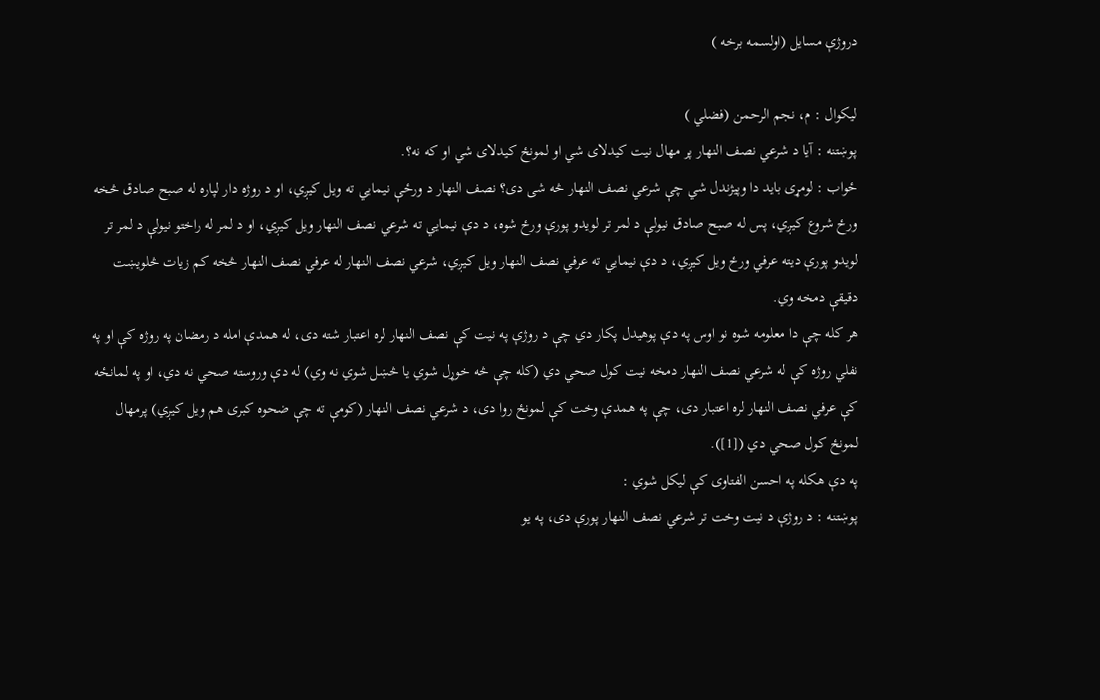دروژې مسایل (اولسمه برخه )

لیکوال : م، نجم الرحمن (فضلي )
پوښتنه : آيا د شرعي نصف النهار پر مهال نيت کيدلاى شي او لمونځ کيدلاى شي او که نه؟.
ځواب : لومړى بايد دا وپيژندل شي چې شرعي نصف النهار څه شى دى؟ نصف النهار د ورځې نيمايي ته ويل کيږي، او د روژه دار لپاره له صبح صادق څخه ورځ شروع کيږي، پس له صبح صادق نيولې د لمر تر لويدو پورې ورځ شوه، د دې نيمايي ته شرعي نصف النهار ويل کيږي، او د لمر له راختو نيولې د لمر تر لويدو پورې ديته عرفي ورځ ويل کيږي، د دې نيمايي ته عرفي نصف النهار ويل کيږي، شرعي نصف النهار له عرفي نصف النهار څخه کم زيات څلويښت دقيقې دمخه وي.
هر کله چې دا معلومه شوه نو اوس په دې پوهيدل پکار دي چې د روژې په نيت کې نصف النهار لره اعتبار شته دى، له همدې امله د رمضان په روژه کې او په نفلي روژه کې له شرعي نصف النهار دمخه نيت کول صحي دي (کله چې څه خوړل شوي يا څښل شوي نه وي) له دې وروسته صحي نه دي، او په لمانځه کې عرفي نصف النهار لره اعتبار دى، چې په همدې وخت کې لمونځ روا دى، د شرعي نصف النهار (کومې ته چې ضحوه کبری هم ويل کيږي) پرمهال لمونځ کول صحي دي ([1]).
په دې هکله په احسن الفتاوی کې ليکل شوي :
پوښتنه : د روژې د نيت وخت تر شرعي نصف النهار پورې دى، په يو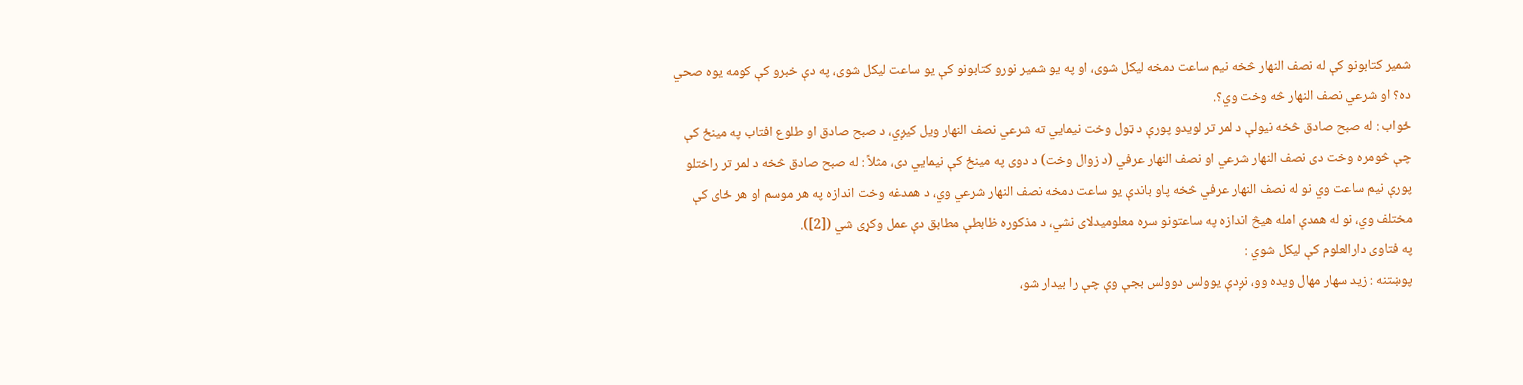شمير کتابونو کې له نصف النهار څخه نيم ساعت دمخه ليکل شوى، او په يو شمير نورو کتابونو کې يو ساعت ليکل شوى، په دې خبرو کې کومه يوه صحي ده؟ او شرعي نصف النهار څه وخت وي؟.
ځواب : له صبح صادق څخه نيولې د لمر تر لويدو پورې د ټول وخت نيمايي ته شرعي نصف النهار ويل کيږي، د صبح صادق او طلوع افتاب په مينځ کې چې څومره وخت دى نصف النهار شرعي او نصف النهار عرفي (د زوال وخت) د دوى په مينځ کې نيمايي دى، مثلاً : له صبح صادق څخه د لمر تر راختلو پورې نيم ساعت وي نو له نصف النهار عرفي څخه پاو باندې يو ساعت دمخه نصف النهار شرعي وي، د همدغه وخت اندازه په هر موسم او هر ځاى کې مختلف وي، نو له همدې امله هيڅ اندازه په ساعتونو سره معلوميدلاى نشي، د مذکوره ظابطې مطابق دې عمل وکړى شي ([2]).
په فتاوی دارالعلوم کې ليکل شوي :
پوښتنه : زيد سهار مهال ويده وو، نږدې يوولس دوولس بجې وې چې را بيدار شو،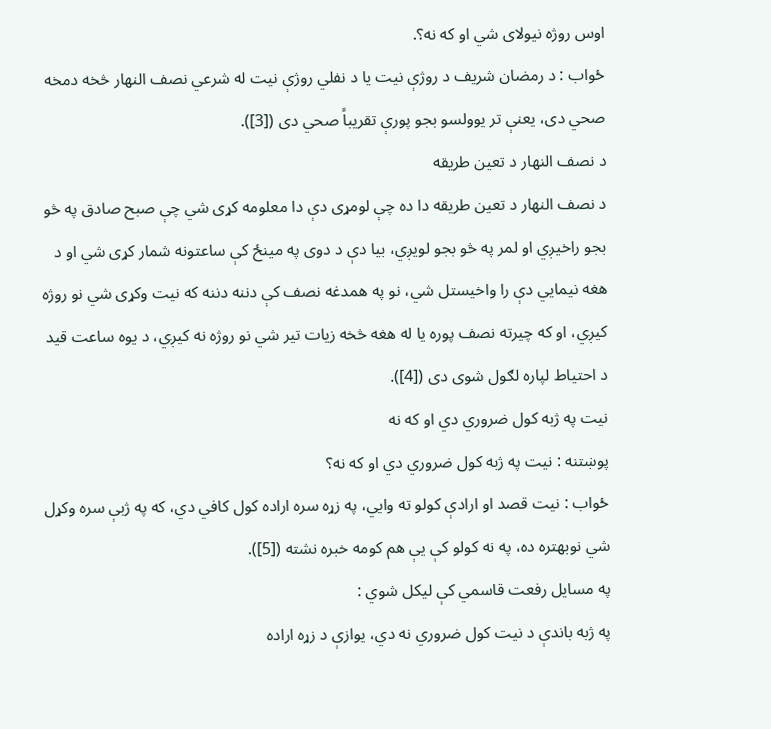اوس روژه نيولاى شي او که نه؟.
ځواب : د رمضان شريف د روژې نيت يا د نفلي روژې نيت له شرعي نصف النهار څخه دمخه صحي دى، يعنې تر يوولسو بجو پورې تقريباً صحي دى ([3]).
د نصف النهار د تعين طريقه
د نصف النهار د تعين طريقه دا ده چې لومړى دې دا معلومه کړى شي چې صبح صادق په څو بجو راخيږي او لمر په څو بجو لويږي، بيا دې د دوى په مينځ کې ساعتونه شمار کړى شي او د هغه نيمايي دې را واخيستل شي، نو په همدغه نصف کې دننه دننه که نيت وکړى شي نو روژه کيږي، او که چيرته نصف پوره يا له هغه څخه زيات تير شي نو روژه نه کيږي، د يوه ساعت قيد د احتياط لپاره لګول شوى دى ([4]).
نيت په ژبه کول ضروري دي او که نه
پوښتنه : نيت په ژبه کول ضروري دي او که نه؟
ځواب : نيت قصد او ارادې کولو ته وايي، په زړه سره اراده کول کافي دي، که په ژبې سره وکړل شي نوبهتره ده، په نه کولو کې يې هم کومه خبره نشته ([5]).
په مسايل رفعت قاسمي کې ليکل شوي :
په ژبه باندې د نيت کول ضروري نه دي، يوازې د زړه اراده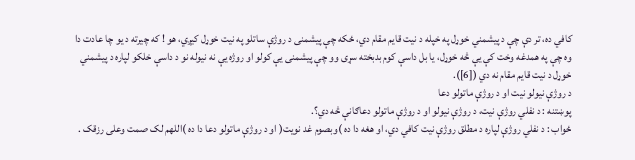کافي ده، تر دې چې د پيشمني خوړل په خپله د نيت قايم مقام دي، ځکه چې پيشمنى د روژې ساتلو په نيت خوړل کيږي، هو ! که چيرته د يو چا عادت دا وه چې په همدغه وخت کې يې څه خوړل، يا بل داسې کوم بدبخته سړى وو چې پيشمنى يې کولو او روژه يې نه نيوله نو د داسې خلکو لپاره د پيشمني خوړل د نيت قايم مقام نه دي ([6]).
د روژې نيولو نيت او د روژې ماتولو دعا
پوښتنه : د نفلي روژې نيت، د روژې نيولو او د روژې ماتولو دعاګانې څه دي؟.
ځواب : د نفلي روژې لپاره د مطلق روژې نيت کافي دي، او هغه دا ده )وبصوم غد نويت( او د روژې ماتولو دعا دا ده )اللهم لک صمت وعلی رزقک .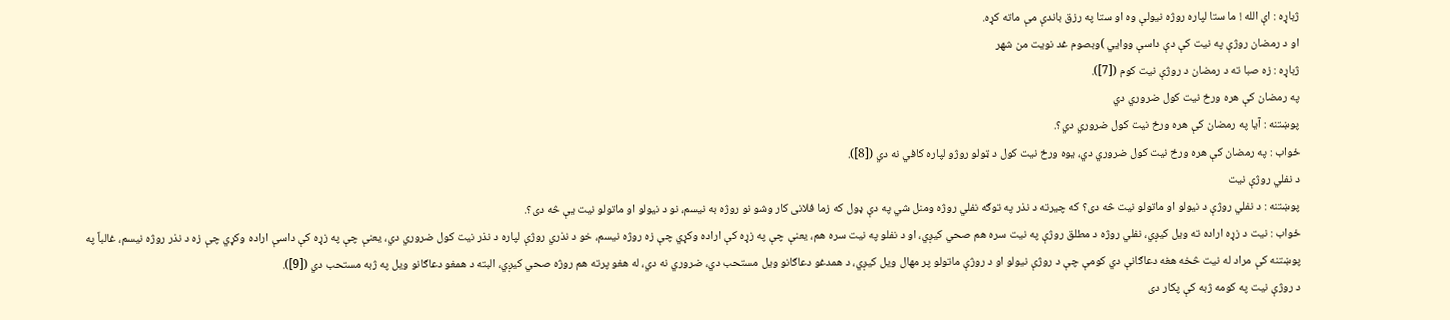ژباړه : اې الله ! ما ستا لپاره روژه نيولې وه او ستا په رزق باندې مې ماته کړه.
او د رمضان روژې په نيت کې دې داسې ووايي )وبصوم غد نويت من شهر
ژباړه : زه صبا ته د رمضان د روژې نيت کوم ([7]).
په رمضان کې هره ورځ نيت کول ضروري دي
پوښتنه : آيا په رمضان کې هره ورځ نيت کول ضروري دي؟.
ځواب : په رمضان کې هره ورځ نيت کول ضروري دي، يوه ورځ نيت کول د ټولو روژو لپاره کافي نه دي ([8]).
د نفلي روژې نيت
پوښتنه : د نفلي روژې د نيولو او ماتولو نيت څه دى؟ که چيرته د نذر په توګه نفلي روژه ومنل شي په دې ډول که زما فلانى کار وشو نو روژه به نيسم، نو د نيولو او ماتولو نيت يې څه دى؟.
ځواب : نيت د زړه اراده ته ويل کيږي، نفلي روژه د مطلق روژې په نيت سره هم صحي کيږي، او د نفلو په نيت سره هم، يعنې چې په زړه کې اراده وکړي چې زه روژه نيسم، خو د نذري روژې لپاره د نذر نيت کول ضروري دي، يعنې چې په زړه کې داسې اراده وکړي چې زه د نذر روژه نيسم، غالباً په پوښتنه کې مراد له نيت څخه هغه دعاګانې دي کومې چې د روژې نيولو او د روژې ماتولو پر مهال ويل کيږي، د همدغو دعاګانو ويل مستحب دي، ضروري نه دي، له هغو پرته هم روژه صحي کيږي، البته د همغو دعاګانو ويل په ژبه مستحب دي ([9]).
د روژې نيت په کومه ژبه کې پکار دى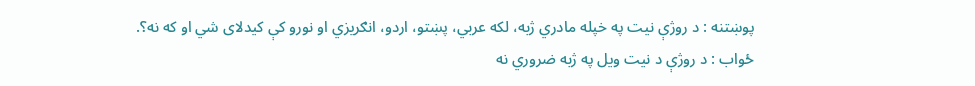پوښتنه : د روژې نيت په خپله مادري ژبه، لکه عربي، پښتو، اردو، انګريزي او نورو کې کيدلاى شي او که نه؟.
ځواب : د روژې د نيت ويل په ژبه ضروري نه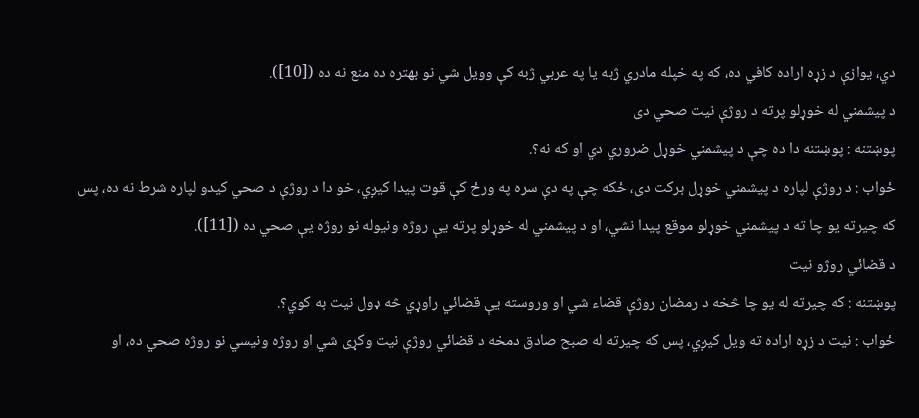دي، يوازې د زړه اراده کافي ده، که په خپله مادري ژبه يا په عربي ژبه کې وويل شي نو بهتره ده منع نه ده ([10]).
د پيشمني له خوړلو پرته د روژې نيت صحي دى
پوښتنه : پوښتنه دا ده چې د پيشمني خوړل ضروري دي او که نه؟.
ځواب : د روژې لپاره د پيشمني خوړل برکت دى، ځکه چې په دې سره په ورځ کې قوت پيدا کيږي، خو دا د روژې د صحي کيدو لپاره شرط نه ده، پس که چيرته يو چا ته د پيشمني خوړلو موقع پيدا نشي، او د پيشمني له خوړلو پرته يې روژه ونيوله نو روژه يې صحي ده ([11]).
د قضائي روژو نيت
پوښتنه : که چيرته له يو چا څخه د رمضان روژې قضاء شي او وروسته يې قضائي راوړي څه ډول نيت به کوي؟.
ځواب : نيت د زړه اراده ته ويل کيږي، پس که چيرته له صبح صادق دمخه د قضائي روژې نيت وکړى شي او روژه ونيسي نو روژه صحي ده، او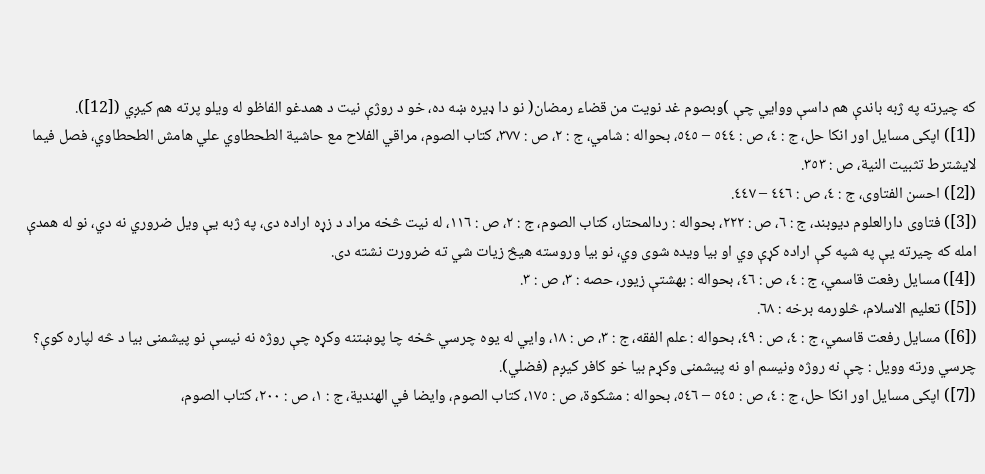که چيرته په ژبه باندې هم داسې ووايي چې )وبصوم غد نويت من قضاء رمضان( نو دا ډيره ښه ده، خو د روژې نيت د همدغو الفاظو له ويلو پرته هم کيږي ([12]).
([1]) اپکى مسايل اور انکا حل، ج : ٤، ص : ٥٤٤ – ٥٤٥، بحواله : شامي، ج : ٢، ص : ٣٧٧، کتاب الصوم، مراقي الفلاح مع حاشية الطحطاوي علي هامش الطحطاوي، فصل فيما لايشترط تثبيت النية، ص : ٣٥٣.
([2]) احسن الفتاوى، ج : ٤، ص : ٤٤٦ – ٤٤٧.
([3]) فتاوى دارالعلوم ديوبند، ج : ٦، ص : ٢٢٢، بحواله : ردالمحتار، کتاب الصوم، ج : ٢، ص : ١١٦، له نيت څخه مراد د زړه اراده دى، په ژبه يې ويل ضروري نه دي، نو له همدې امله که چيرته يې په شپه کې اراده کړې وي او بيا ويده شوى وي، نو بيا وروسته هيڅ زيات شي ته ضرورت نشته دى.
([4]) مسايل رفعت قاسمي، ج : ٤، ص : ٤٦، بحواله : بهشتې زيور، حصه : ٣، ص : ٣.
([5]) تعليم الاسلام، څلورمه برخه : ٦٨.
([6]) مسايل رفعت قاسمي، ج : ٤، ص : ٤٩، بحواله : علم الفقه، ج : ٣، ص : ١٨، وايي له يوه چرسي څخه چا پوښتنه وکړه چې روژه نه نيسې نو پيشمنى بيا د څه لپاره کوې؟ چرسي ورته وويل : چې نه روژه ونيسم او نه پيشمنى وکړم بيا خو کافر کيږم (فضلي).
([7]) اپکى مسايل اور انکا حل، ج : ٤، ص : ٥٤٥ – ٥٤٦، بحواله : مشکوة، ص : ١٧٥، کتاب الصوم، وايضا في الهندية، ج : ١، ص : ٢٠٠، کتاب الصوم،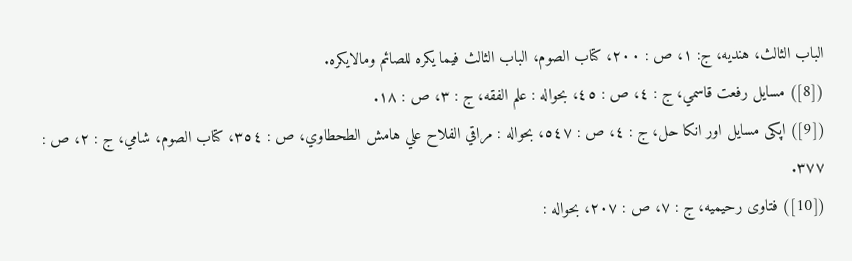الباب الثالث، هنديه، ج: ١، ص : ٢٠٠، کتاب الصوم، الباب الثالث فيما يکره للصائم ومالايکره.
([8]) مسايل رفعت قاسمي، ج : ٤، ص : ٤٥، بحواله : علم الفقه، ج : ٣، ص : ١٨.
([9]) اپکى مسايل اور انکا حل، ج : ٤، ص : ٥٤٧، بحواله : مراقي الفلاح علي هامش الطحطاوي، ص : ٣٥٤، کتاب الصوم، شامي، ج : ٢، ص : ٣٧٧.
([10]) فتاوى رحيميه، ج : ٧، ص : ٢٠٧، بحواله :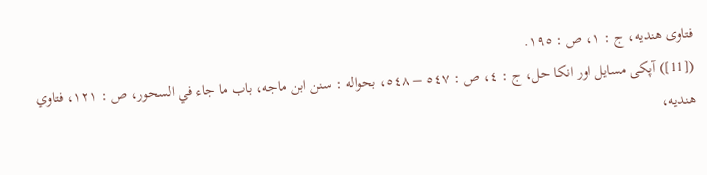فتاوى هنديه، ج : ١، ص : ١٩٥.
([11]) آپکى مسايل اور انکا حل، ج : ٤، ص : ٥٤٧ – ٥٤٨، بحواله : سنن ابن ماجه، باب ما جاء في السحور، ص : ١٢١، فتاوي هنديه،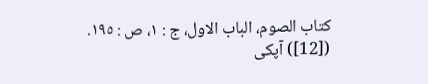کتاب الصوم، الباب الاول، ج : ١، ص : ١٩٥.
([12]) آپکى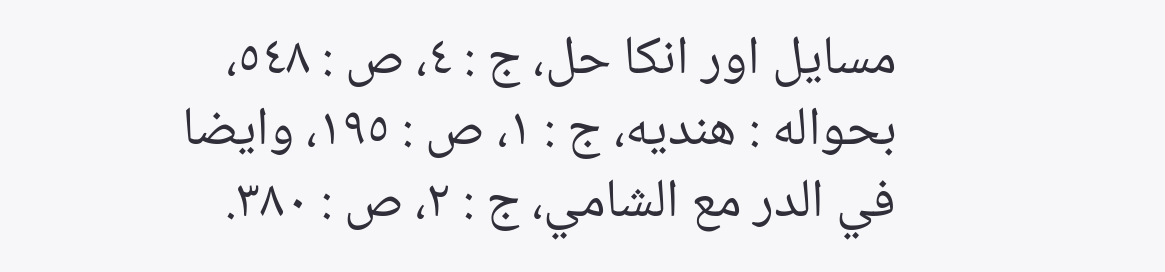مسايل اور انکا حل، ج : ٤، ص : ٥٤٨، بحواله : هنديه، ج : ١، ص : ١٩٥، وايضا في الدر مع الشامي، ج : ٢، ص : ٣٨٠.